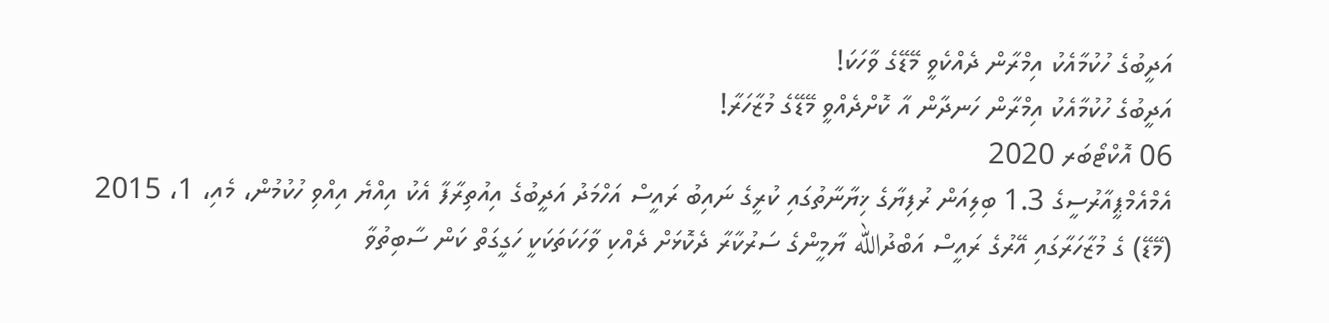އަދީބުގެ ހުކުމާއެކު އިމްރާން ދެއްކެވީ މޭޑޭގެ ވާހަކަ!
އަދީބުގެ ހުކުމާއެކު އިމްރާން ހަނދާން އާ ކޮށްދެއްވީ މޭޑޭގެ މުޒާހަރާ!
06 އޮކްޓޯބަރ 2020
އެމްއެމްޕީއާރުސީގެ 1.3 ބިލިއަން ރުފިޔާގެ ޚިޔާނާތުގައި ކުރީގެ ނައިބު ރައީސް އަހްމަދު އަދީބުގެ އިއުތިރާފާ އެކު އިއްޔެ އިއްވި ހުކުމުން، މެއި، 1، 2015 (މޭޑޭ) ގެ މުޒާހަރާގައި އޭރުގެ ރައީސް އަބްދުالله ޔާމީންގެ ސަރުކާރާ ދެކޮޅަށް ދެއްކި ވާހަކަތަކަކީ ހަގީގަތް ކަން ސާބިތުވާ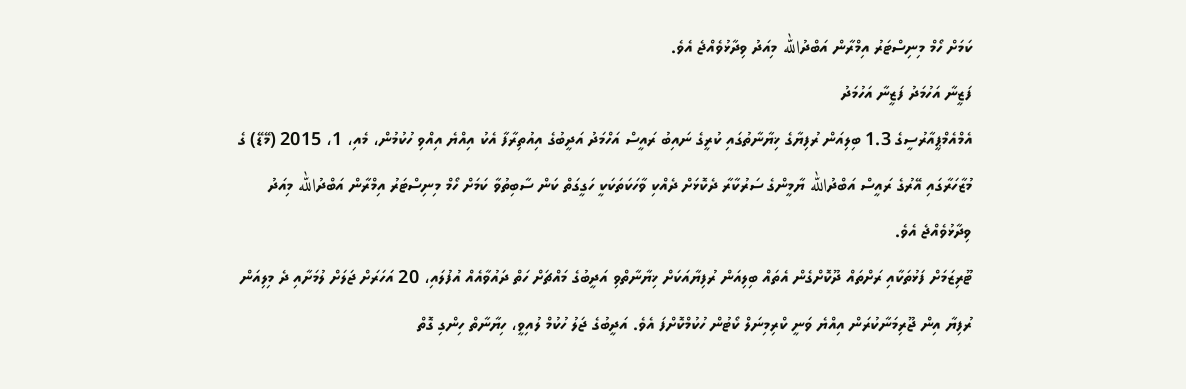ކަމަށް ހޯމް މިނިސްޓަރު އިމްރާން އަބްދުالله މިއަދު ވިދާޅުވެއްޖެ އެވެ.
ފަޒީނާ އަހުމަދު ފަޒީނާ އަހުމަދު
އެމްއެމްޕީއާރުސީގެ 1.3 ބިލިއަން ރުފިޔާގެ ޚިޔާނާތުގައި ކުރީގެ ނައިބު ރައީސް އަހްމަދު އަދީބުގެ އިއުތިރާފާ އެކު އިއްޔެ އިއްވި ހުކުމުން، މެއި، 1، 2015 (މޭޑޭ) ގެ މުޒާހަރާގައި އޭރުގެ ރައީސް އަބްދުالله ޔާމީންގެ ސަރުކާރާ ދެކޮޅަށް ދެއްކި ވާހަކަތަކަކީ ހަގީގަތް ކަން ސާބިތުވާ ކަމަށް ހޯމް މިނިސްޓަރު އިމްރާން އަބްދުالله މިއަދު ވިދާޅުވެއްޖެ އެވެ.
ޓޫރިޒަމަށް ފަޅުތަކާއި ރަށްތައް ދޫކޮށްގެން އެތައް ބިލިއަން ރުފިޔާއަކަށް ޚިޔާނާތްވި އަދީބުގެ މައްޗަށް ހަތް ދައުވާއެއް އުފުލައި، 20 އަހަރަށް ޖަލަށް ލުމަށާއި ދެ މިލިއަން ރުފިޔާ އިން ޖޫރިމަނާކުރަން އިއްޔެ ވަނީ ކްރިމިނަލް ކޯޓުން ހުކުމްކޮށްފަ އެވެ. އަދީބުގެ ޖަލު ހުކުމް ލުއިވީ، ހިޔާނާތް ހިންގި ގޮތް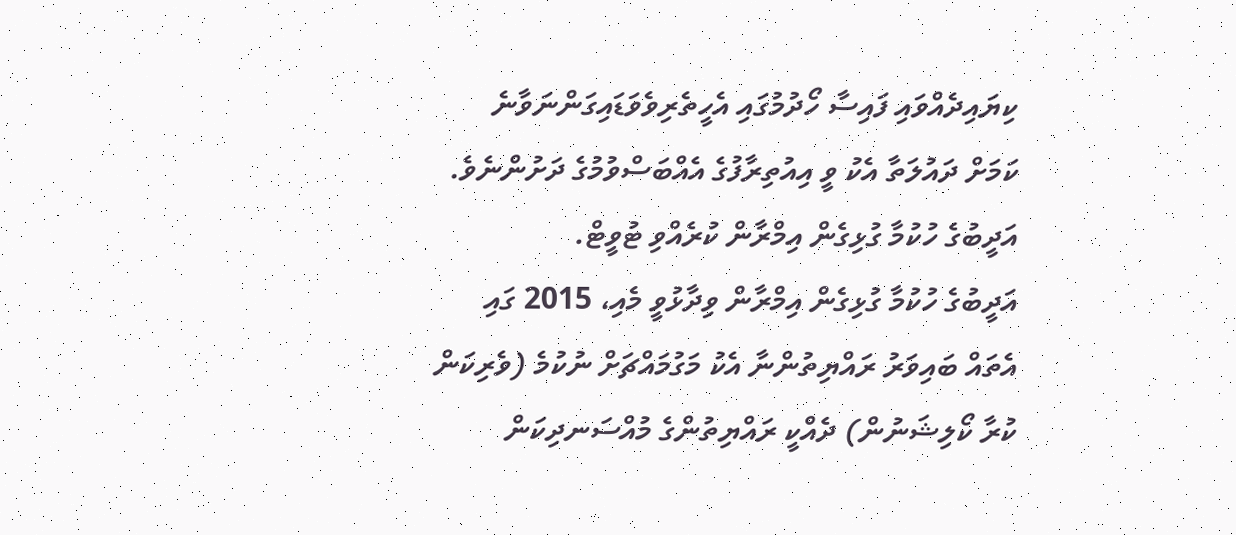ކިޔައިދެއްވައި ފައިސާ ހޯދުމުގައި އެހީތެރިވެވަޑައިގަންނަވާނެ ކަމަށް ދައުލަތާ އެކު ވީ އިއުތިރާފުގެ އެއްބަސްވުމުގެ ދަށުންނެވެ.
އަދީބުގެ ހުކުމާ ގުޅިގެން އިމްރާން ކުރެއްވި ޓުވީޓް.
އަދީބުގެ ހުކުމާ ގުޅިގެން އިމްރާން ވިދާޅުވީ މެއި، 2015 ގައި އެތައް ބައިވަރު ރައްޔިތުންނާ އެކު މަގުމައްޗަށް ނުކުމެ (ވެރިކަން ކުރާ ކޯލިޝަނުން) ދެއްކީ ރައްޔިތުންގެ މުއްސަނދިކަން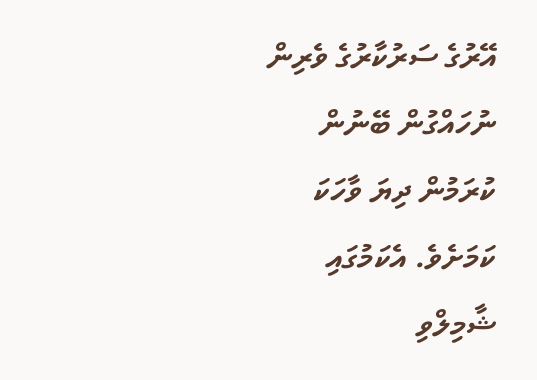އޭރުގެ ސަރުކާރުގެ ވެރިން ނުހައްގުން ބޭނުން ކުރަމުން ދިޔަ ވާހަކަ ކަމަށެވެ. އެކަމުގައި ޝާމިލްވި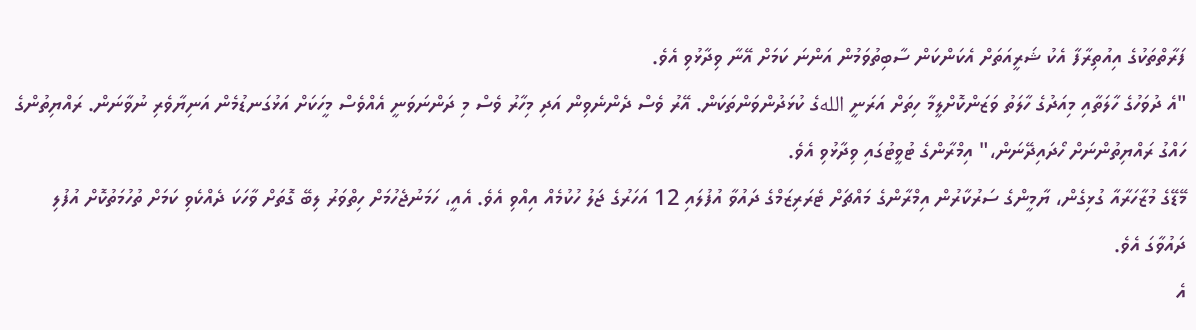ފަރާތްތަކުގެ އިއުތިރާފާ އެކު ޝަރީއަތަށް އެކަންކަން ސާބިތުވަމުން އަންނަ ކަމަށް އޭނާ ވިދާޅުވި އެވެ.
"އެ ދުވަހުގެ ހާލަތާއި މިއަދުގެ ހާލަތު ވަޒަންކޮށްލީމާ ހިތަށް އަރަނީ اللهގެ ކުޅަދުންވަންތަކަން. އޭރު ވެސް ދެންނެވިން އަދި މިހާރު ވެސް މި ދަންނަވަނީ އެއްވެސް މީހަކަށް އަޅުގަނޑުމެން އަނިޔާވެރި ނުވާނަން. ރައްޔިތުންގެ ހައްގު ރައްޔިތުންނަށް ހޯދައިދޭނަން،" އިމްރާންގެ ޓުވީޓުގައި ވިދާޅުވި އެވެ.
މޭޑޭގެ މުޒާހަރާއާ ގުޅިގެން، ޔާމީންގެ ސަރުކާރުން އިމްރާންގެ މައްޗަށް ޓެރަރިޒަމްގެ ދައުވާ އުފުލައި 12 އަހަރުގެ ޖަލު ހުކުމެއް އިއްވި އެވެ. އެއީ، ހަމަނުޖެހުމަށް ހިތްވަރު ލިބޭ ގޮތަށް ވާހަކަ ދެއްކެވި ކަމަށް ތުހުމަތުކޮށް އުފުލި ދައުވާގަ އެވެ.
އެ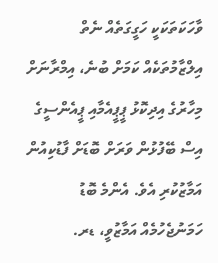ވާހަކަތަކަކީ ހަގީގަތެއް ނެތް އިލްޒާމުތަކެއް ކަމަށް ބުނެ، އިމްރާނަށް މިހާރުގެ އިދިކޮޅު ޕީޕީއެމާއި ޕީއެންސީގެ އިސް ބޭފުޅުން ވަރަށް ބޮޑަށް ފާޑުކިއުން އަމާޒުކުރި އެވެ. އެންމެ ބޮޑު ހަމަނުޖެހުމެއް އަމާޒުވީ، ޑރ.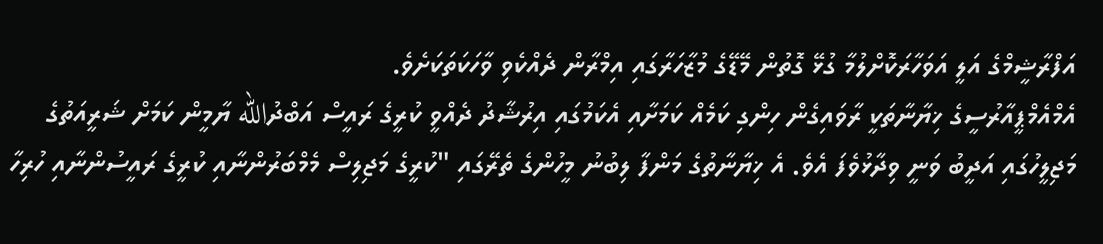އަފްރާޝީމްގެ އަލީ އަވަހާރަކޮށްލުމާ ގުޅޭ ގޮތުން މޭޑޭގެ މުޒާހަރާގައި އިމްރާން ދެއްކެވި ވާހަކަތަކަށެވެ.
އެމްއެމްޕީއާރުސީގެ ޚިޔާނާތަކީ ރާވައިގެން ހިންގި ކަމެއް ކަމަށާއި އެކަމުގައި އިރުޝާދު ދެއްވީ ކުރީގެ ރައީސް އަބްދުالله ޔާމީން ކަމަށް ޝަރީއަތުގެ މަޖިލީހުގައި އަދީބު ވަނީ ވިދާޅުވެފަ އެވެ. އެ ޚިޔާނާތުގެ މަންފާ ލިބުނު މީހުންގެ ތެރޭގައި "ކުރީގެ މަޖިލިސް މެމްބަރުންނާއި ކުރީގެ ރައީސުންނާއި ހުރިހާ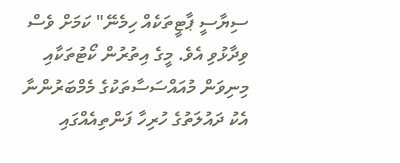ސިޔާސީ ޕާޓީތަކެއް ހިމެނޭ" ކަމަށް ވެސް ވިދާޅުވި އެވެ. މީގެ އިތުރުން ކޯޓުތަކާއި މިނިވަން މުއައްސަސާތަކުގެ މެމްބަރުންނާ އެކު ދައުލަތުގެ ހުރިހާ ފަންތިއެއްގައި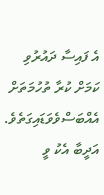އެ ފައިސާ ދައުރުވި ކަމަށް ކުރާ ތުހުމަތަށް އެއްބަސްވެވަޑައިގަތެވެ.
އަދީބާ އެކު ވީ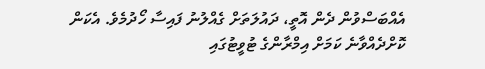އެއްބަސްވުން ދެން އޮތީ، ދައުލަތަށް ގެއްލުނު ފައިސާ ހޯދުމެވެ. އެކަން ކޮށްދެއްވާނެ ކަމަށް އިމްރާންގެ ޓުވީޓުގައި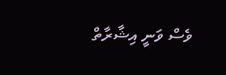ވެސް ވަނީ އިޝާރާތް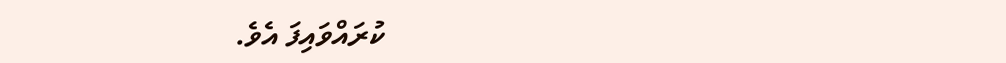ކުރައްވައިފަ އެވެ.